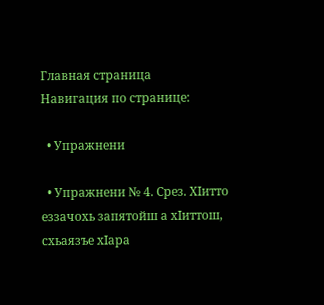Главная страница
Навигация по странице:

  • Упражнени

  • Упражнени № 4. Срез. ХIитто еззачохь запятойш а хIиттош, схьаязъе хIара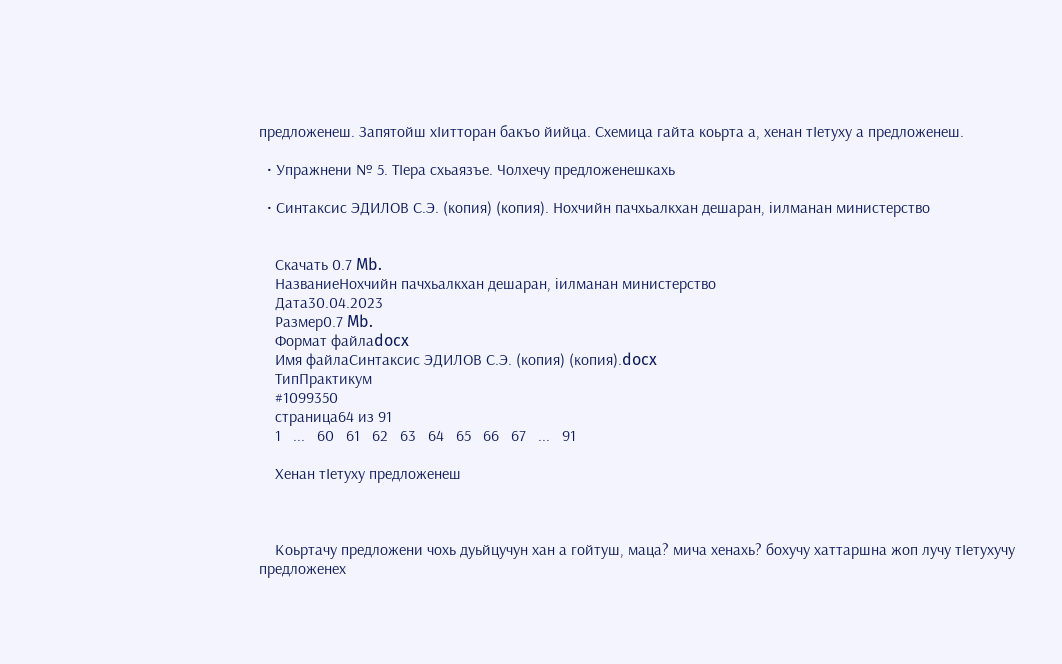предложенеш. Запятойш хIитторан бакъо йийца. Схемица гайта коьрта а, хенан тIетуху а предложенеш.

  • Упражнени № 5. ТIера схьаязъе. Чолхечу предложенешкахь

  • Синтаксис ЭДИЛОВ С.Э. (копия) (копия). Нохчийн пачхьалкхан дешаран, iилманан министерство


    Скачать 0.7 Mb.
    НазваниеНохчийн пачхьалкхан дешаран, iилманан министерство
    Дата30.04.2023
    Размер0.7 Mb.
    Формат файлаdocx
    Имя файлаСинтаксис ЭДИЛОВ С.Э. (копия) (копия).docx
    ТипПрактикум
    #1099350
    страница64 из 91
    1   ...   60   61   62   63   64   65   66   67   ...   91

    Хенан тIетуху предложенеш



    Коьртачу предложени чохь дуьйцучун хан а гойтуш, маца? мича хенахь? бохучу хаттаршна жоп лучу тIетухучу предложенех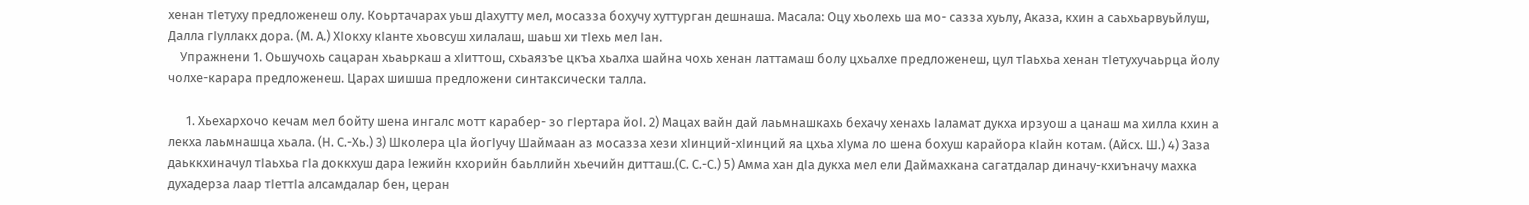хенан тIетуху предложенеш олу. Коьртачарах уьш дIахутту мел, мосазза бохучу хуттурган дешнаша. Масала: Оцу хьолехь ша мо- сазза хуьлу, Аказа, кхин а саьхьарвуьйлуш, Далла гIуллакх дора. (М. А.) ХIокху кIанте хьовсуш хилалаш, шаьш хи тIехь мел Iан.
    Упражнени 1. Оьшучохь сацаран хьаьркаш а хIиттош, схьаязъе цкъа хьалха шайна чохь хенан латтамаш болу цхьалхе предложенеш, цул тIаьхьа хенан тIетухучаьрца йолу чолхе-карара предложенеш. Царах шишша предложени синтаксически талла.

      1. Хьехархочо кечам мел бойту шена ингалс мотт карабер- зо гIертара йоI. 2) Мацах вайн дай лаьмнашкахь бехачу хенахь Iаламат дукха ирзуош а цанаш ма хилла кхин а лекха лаьмнашца хьала. (Н. С.-Хь.) 3) Школера цIа йогIучу Шаймаан аз мосазза хези хIинций-хIинций яа цхьа хIума ло шена бохуш карайора кIайн котам. (Айсх. Ш.) 4) Заза даьккхиначул тIаьхьа гIа доккхуш дара Iежийн кхорийн баьллийн хьечийн дитташ.(С. С.-С.) 5) Амма хан дIа дукха мел ели Даймахкана сагатдалар диначу-кхиъначу махка духадерза лаар тIеттIа алсамдалар бен, церан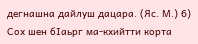дегнашна дайлуш дацара. (Яс. М.) 6) Сох шен бIаьрг ма-кхийтти корта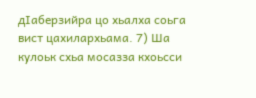дIаберзийра цо хьалха соьга вист цахилархьама. 7) Ша кулоьк схьа мосазза кхоьсси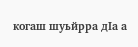когаш шуьйрра дIа а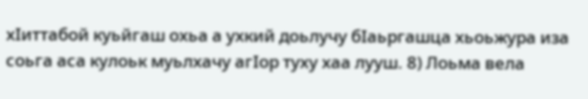хIиттабой куьйгаш охьа а ухкий доьлучу бIаьргашца хьоьжура иза соьга аса кулоьк муьлхачу агIор туху хаа лууш. 8) Лоьма вела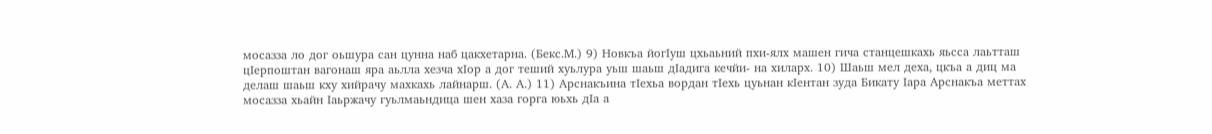мосазза ло дог оьшура сан цунна наб цакхетарна. (Бекс.М.) 9) Новкъа йогIуш цхьаьний пхи-ялх машен гича станцешкахь яьсса лаьтташ цIерпоштан вагонаш яра аьлла хезча хIор а дог теший хуьлура уьш шаьш дIадига кечйи- на хиларх. 10) Шаьш мел деха, цкъа а диц ма делаш шаьш кху хийрачу махкахь лайнарш. (А. А.) 11) Арснакъина тIехьа вордан тIехь цуьнан кIентан зуда Бикату Iара Арснакъа меттах мосазза хьайн Iаьржачу гуьлмаьндица шен хаза горга юьхь дIа а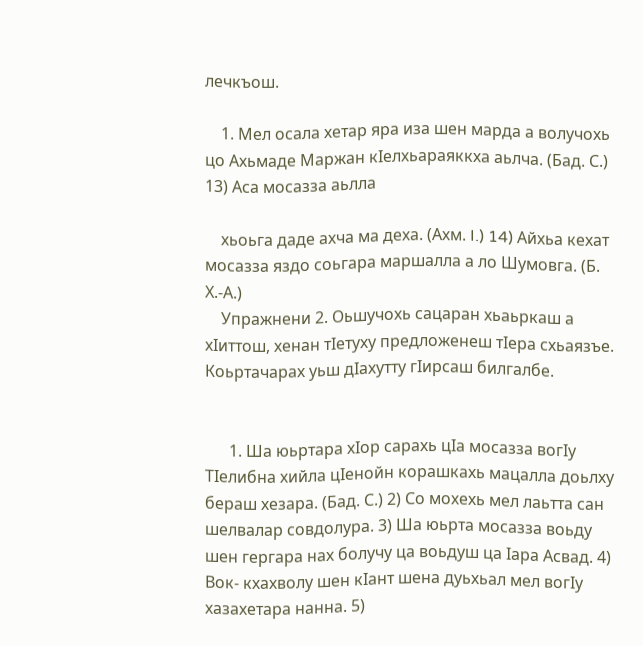лечкъош.

    1. Мел осала хетар яра иза шен марда а волучохь цо Ахьмаде Маржан кIелхьараяккха аьлча. (Бад. С.) 13) Аса мосазза аьлла

    хьоьга даде ахча ма деха. (Ахм. I.) 14) Айхьа кехат мосазза яздо соьгара маршалла а ло Шумовга. (Б. Х.-А.)
    Упражнени 2. Оьшучохь сацаран хьаьркаш а хIиттош, хенан тIетуху предложенеш тIера схьаязъе. Коьртачарах уьш дIахутту гIирсаш билгалбе.


      1. Ша юьртара хIор сарахь цIа мосазза вогIу ТIелибна хийла цIенойн корашкахь мацалла доьлху бераш хезара. (Бад. С.) 2) Со мохехь мел лаьтта сан шелвалар совдолура. 3) Ша юьрта мосазза воьду шен гергара нах болучу ца воьдуш ца Iара Асвад. 4) Вок- кхахволу шен кIант шена дуьхьал мел вогIу хазахетара нанна. 5)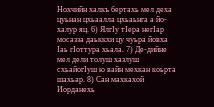Нохчийн халкъ бертахь мел деха цуьнан цхьаалла цхьаьнга а йо- халур яц. 6) ЯлгIу тIера негIар мосазза даьккхи цу чуьра йовха Iаь гIоттура хьала. 7) Де-дийне мел дели толуш хазлуш схьайогIуш ю вайн мехкан коьрта шахьар. 8) Сан махкахой Иорданехь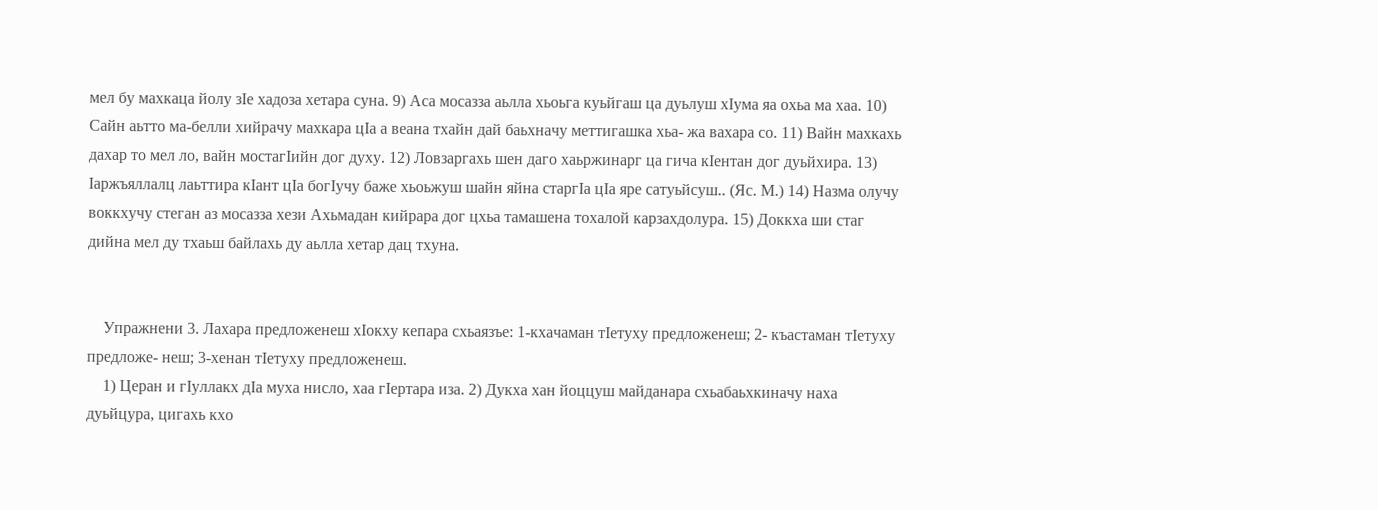мел бу махкаца йолу зIе хадоза хетара суна. 9) Аса мосазза аьлла хьоьга куьйгаш ца дуьлуш хIума яа охьа ма хаа. 10) Сайн аьтто ма-белли хийрачу махкара цIа а веана тхайн дай баьхначу меттигашка хьа- жа вахара со. 11) Вайн махкахь дахар то мел ло, вайн мостагIийн дог духу. 12) Ловзаргахь шен даго хаьржинарг ца гича кIентан дог дуьйхира. 13) Iаржъяллалц лаьттира кIант цIа богIучу баже хьоьжуш шайн яйна старгIа цIа яре сатуьйсуш.. (Яс. М.) 14) Назма олучу воккхучу стеган аз мосазза хези Ахьмадан кийрара дог цхьа тамашена тохалой карзахдолура. 15) Доккха ши стаг дийна мел ду тхаьш байлахь ду аьлла хетар дац тхуна.


    Упражнени 3. Лахара предложенеш хIокху кепара схьаязъе: 1-кхачаман тIетуху предложенеш; 2- къастаман тIетуху предложе- неш; 3-хенан тIетуху предложенеш.
    1) Церан и гIуллакх дIа муха нисло, хаа гIертара иза. 2) Дукха хан йоццуш майданара схьабаьхкиначу наха дуьйцура, цигахь кхо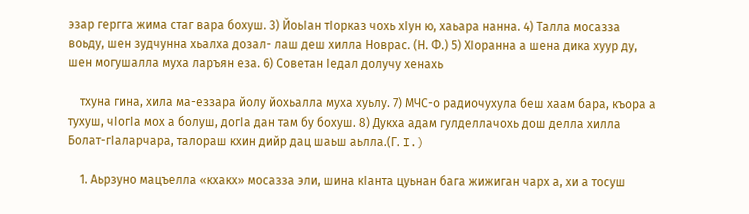эзар гергга жима стаг вара бохуш. 3) ЙоьIан тIорказ чохь хIун ю, хаьара нанна. 4) Талла мосазза воьду, шен зудчунна хьалха дозал- лаш деш хилла Новрас. (Н. Ф.) 5) ХIоранна а шена дика хуур ду, шен могушалла муха ларъян еза. 6) Советан Iедал долучу хенахь

    тхуна гина, хила ма-еззара йолу йохьалла муха хуьлу. 7) МЧС-о радиочухула беш хаам бара, къора а тухуш, чIогIа мох а болуш, догIа дан там бу бохуш. 8) Дукха адам гулделлачохь дош делла хилла Болат-гIаларчара, талораш кхин дийр дац шаьш аьлла.(Г. I.)

    1. Аьрзуно мацъелла «кхакх» мосазза эли, шина кIанта цуьнан бага жижиган чарх а, хи а тосуш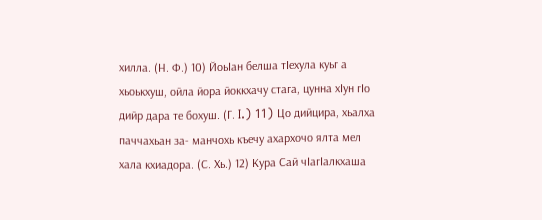хилла. (Н. Ф.) 10) ЙоьIан белша тIехула куьг а хьоькхуш, ойла йора йоккхачу стага, цунна хIун гIо дийр дара те бохуш. (Г. I.) 11) Цо дийцира, хьалха паччахьан за- манчохь къечу ахархочо ялта мел хала кхиадора. (С. Хь.) 12) Кура Сай чIагIалкхаша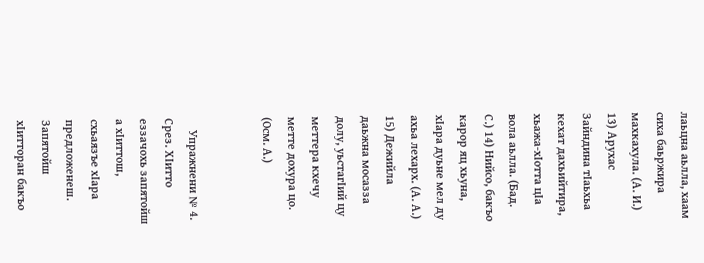лаьцна аьлла, хаам сиха баьржира махкахула. (А. И.) 13) Арухас Зайндина тIаьхьа кехат дахьийтира, хьажа-хIотта цIа вола аьлла. (Бад. С.) 14) Нийсо, бакъо карор яц хьуна, хIара дуьне мел ду ахьа лехарх. (А. А.) 15) Дежийла даьжна мосазза долу, уьстагIий цу меттера кхечу метте дохура цо. (Осм. А.)


    Упражнени № 4. Срез. ХIитто еззачохь запятойш а хIиттош, схьаязъе хIара предложенеш. Запятойш хIитторан бакъо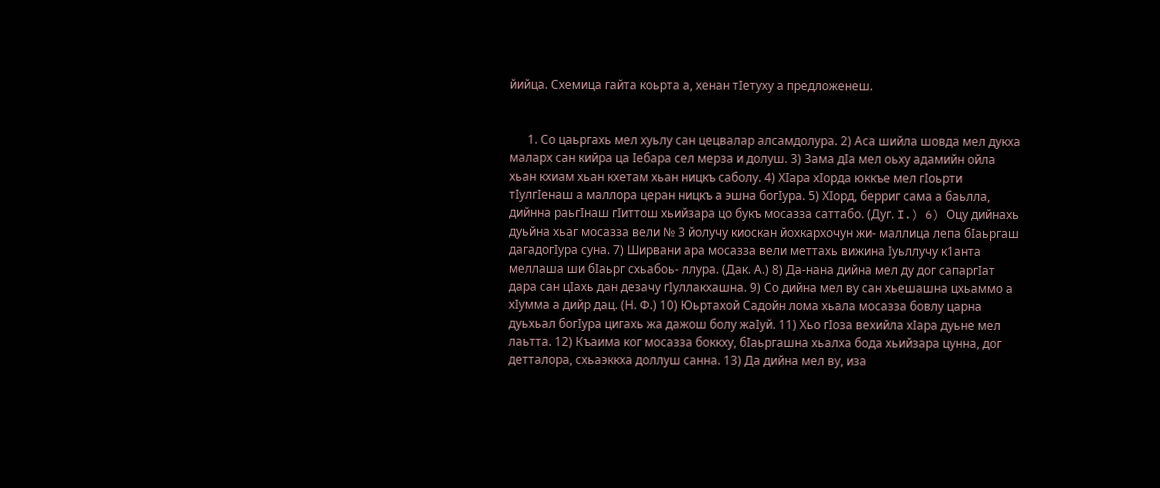йийца. Схемица гайта коьрта а, хенан тIетуху а предложенеш.


      1. Со цаьргахь мел хуьлу сан цецвалар алсамдолура. 2) Аса шийла шовда мел дукха маларх сан кийра ца Iебара сел мерза и долуш. 3) Зама дIа мел оьху адамийн ойла хьан кхиам хьан кхетам хьан ницкъ саболу. 4) ХIара хIорда юккъе мел гIоьрти тIулгIенаш а маллора церан ницкъ а эшна богIура. 5) ХIорд, берриг сама а баьлла, дийнна раьгIнаш гIиттош хьийзара цо букъ мосазза саттабо. (Дуг. I.) 6) Оцу дийнахь дуьйна хьаг мосазза вели № 3 йолучу киоскан йохкархочун жи- маллица лепа бIаьргаш дагадогIура суна. 7) Ширвани ара мосазза вели меттахь вижина Iуьллучу к1анта меллаша ши бIаьрг схьабоь- ллура. (Дак. А.) 8) Да-нана дийна мел ду дог сапаргIат дара сан цIахь дан дезачу гIуллакхашна. 9) Со дийна мел ву сан хьешашна цхьаммо а хIумма а дийр дац. (Н. Ф.) 10) Юьртахой Садойн лома хьала мосазза бовлу царна дуьхьал богIура цигахь жа дажош болу жаIуй. 11) Хьо гIоза вехийла хIара дуьне мел лаьтта. 12) Къаима ког мосазза боккху, бIаьргашна хьалха бода хьийзара цунна, дог детталора, схьаэккха доллуш санна. 13) Да дийна мел ву, иза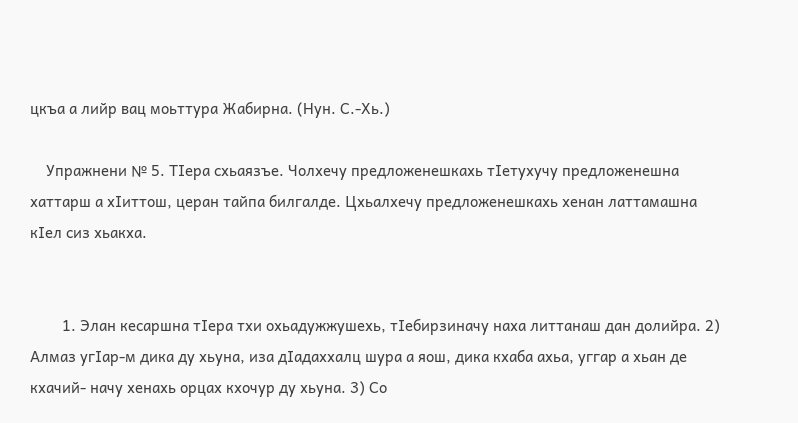цкъа а лийр вац моьттура Жабирна. (Нун. С.-Хь.)

    Упражнени № 5. ТIера схьаязъе. Чолхечу предложенешкахь тIетухучу предложенешна хаттарш а хIиттош, церан тайпа билгалде. Цхьалхечу предложенешкахь хенан латтамашна кIел сиз хьакха.


        1. Элан кесаршна тIера тхи охьадужжушехь, тIебирзиначу наха литтанаш дан долийра. 2) Алмаз угIар-м дика ду хьуна, иза дIадаххалц шура а яош, дика кхаба ахьа, уггар а хьан де кхачий- начу хенахь орцах кхочур ду хьуна. 3) Со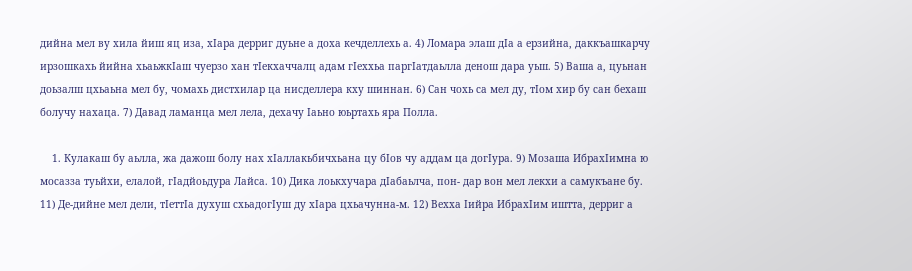дийна мел ву хила йиш яц иза, хIара дерриг дуьне а доха кечделлехь а. 4) Ломара элаш дIа а ерзийна, даккъашкарчу ирзошкахь йийна хьаьжкIаш чуерзо хан тIекхаччалц адам гIеххьа паргIатдаьлла денош дара уьш. 5) Ваша а, цуьнан доьзалш цхьаьна мел бу, чомахь дистхилар ца нисделлера кху шиннан. 6) Сан чохь са мел ду, тIом хир бу сан бехаш болучу нахаца. 7) Давад ламанца мел лела, дехачу Iаьно юьртахь яра Полла.

    1. Кулакаш бу аьлла, жа дажош болу нах хIаллакьбичхьана цу бIов чу аддам ца догIура. 9) Мозаша ИбрахIимна ю мосазза туьйхи, елалой, гIадйоьдура Лайса. 10) Дика лоькхучара дIабаьлча, пон- дар вон мел лекхи а самукъане бу. 11) Де-дийне мел дели, тIеттIа духуш схьадогIуш ду хIара цхьачунна-м. 12) Вехха Iийра ИбрахIим иштта, дерриг а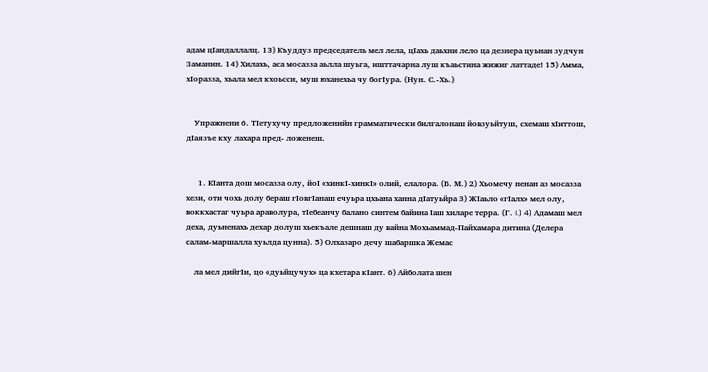адам цIандаллалц. 13) Къуддуз председатель мел лела, цIахь даьхни лело ца дезнера цуьнан зудчун Заманин. 14) Хилахь, аса мосазза аьлла шуьга, ишттачарна луш къаьстина жижиг латтаде! 15) Амма, хIоразза, хьала мел кхоьсси, муш юханехьа чу богIура. (Нун. С.-Хь.)


    Упражнени 6. ТIетухучу предложенийн грамматически билгалонаш йовзуьйтуш, схемаш хIиттош, дIаязъе кху лахара пред- ложенеш.


      1. КIанта дош мосазза олу, йоI «хинкI-хинкI» олий, елалора. (Б. М.) 2) Хьомечу ненан аз мосазза хези, оти чохь долу бераш гIовгIанаш ечуьра цхьана ханна дIатуьйра 3) ЖIаьло «гIалх» мел олу, воккхастаг чуьра араволура, тIебеанчу балано синтем байина Iаш хиларе терра. (Г. I.) 4) Адамаш мел деха, дуьненахь дехар долуш хьекъале дешнаш ду вайна Мохьаммад-Пайхамара дитина (Делера салам-маршалла хуьлда цунна). 5) Олхазаро дечу шабаршка Жемас

    ла мел дийгIи, цо «дуьйцучух» ца кхетара кIант. 6) Айболата шен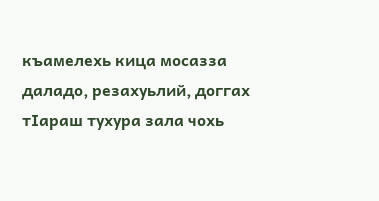къамелехь кица мосазза даладо, резахуьлий, доггах тIараш тухура зала чохь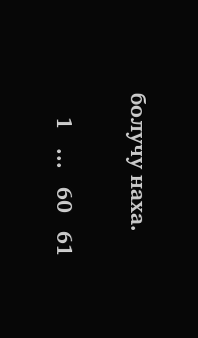болучу наха.

    1   ...   60   61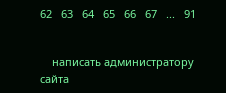62   63   64   65   66   67   ...   91


    написать администратору сайта